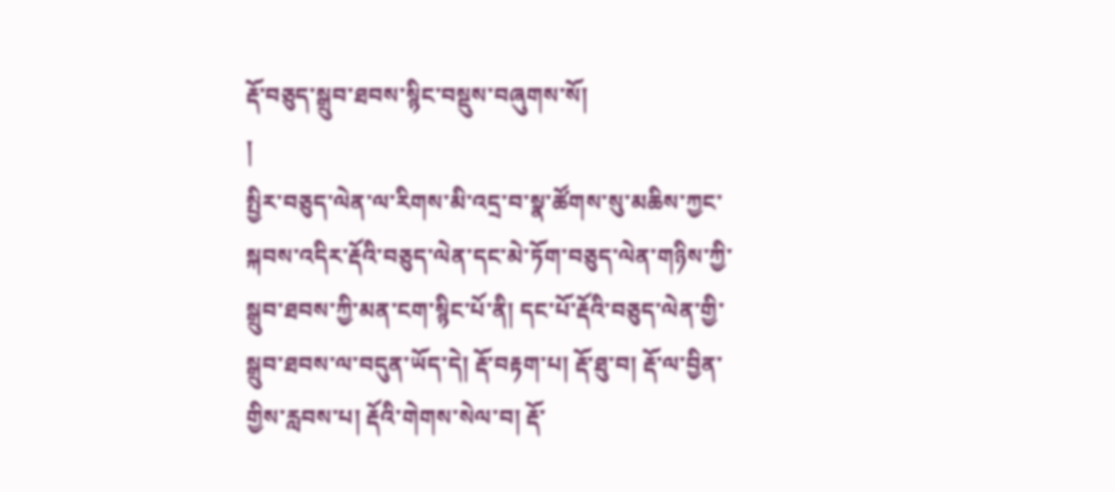རྡོ་བཅུད་སྒྲུབ་ཐབས་སྙིང་བསྡུས་བཞུགས་སོ།
།
སྤྱིར་བཅུད་ལེན་ལ་རིགས་མི་འདྲ་བ་སྣ་ཚོགས་སུ་མཆིས་ཀྱང་སྐབས་འདིར་རྡོའི་བཅུད་ལེན་དང་མེ་ཏོག་བཅུད་ལེན་གཉིས་ཀྱི་སྒྲུབ་ཐབས་ཀྱི་མན་ངག་སྙིང་པོ་ནི། དང་པོ་རྡོའི་བཅུད་ལེན་གྱི་སྒྲུབ་ཐབས་ལ་བདུན་ཡོད་དེ། རྡོ་བརྟག་པ། རྡོ་ཐུ་བ། རྡོ་ལ་བྱིན་གྱིས་རླབས་པ། རྡོའི་གེགས་སེལ་བ། རྡོ་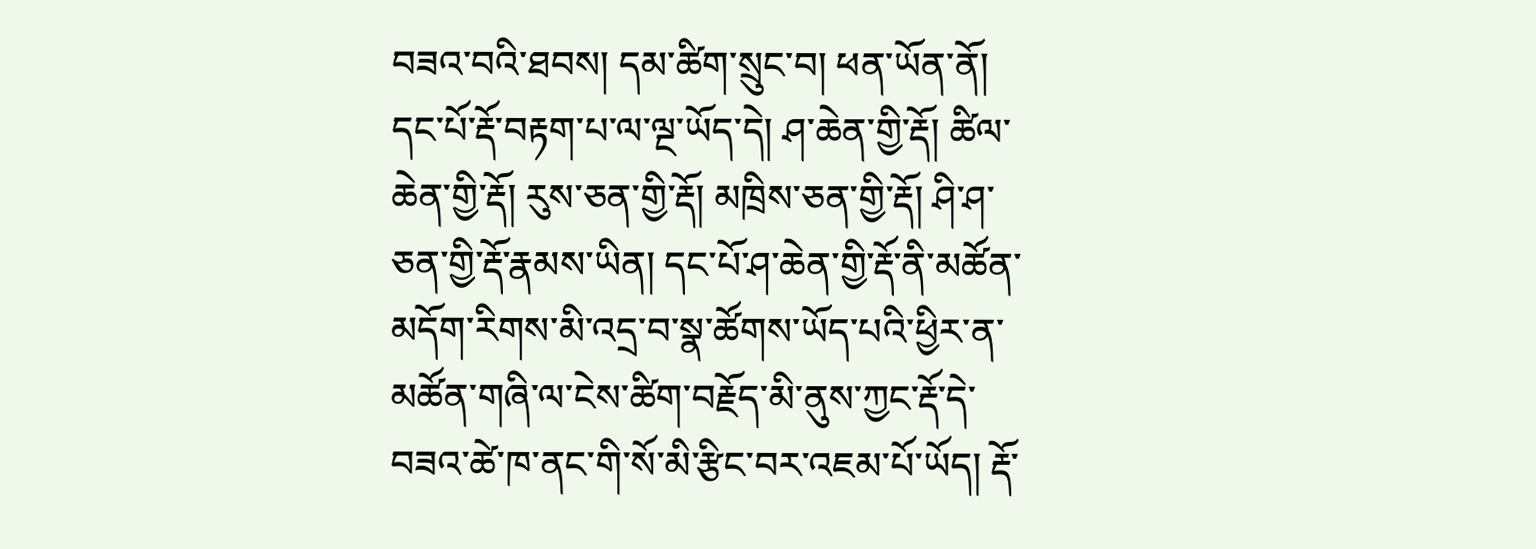བཟའ་བའི་ཐབས། དམ་ཚིག་སྲུང་བ། ཕན་ཡོན་ནོ། དང་པོ་རྡོ་བརྟག་པ་ལ་ལྔ་ཡོད་དེ། ཤ་ཆེན་གྱི་རྡོ། ཚིལ་ཆེན་གྱི་རྡོ། རུས་ཅན་གྱི་རྡོ། མཁྲིས་ཅན་གྱི་རྡོ། ཤི་ཤ་ཅན་གྱི་རྡོ་རྣམས་ཡིན། དང་པོ་ཤ་ཆེན་གྱི་རྡོ་ནི་མཚོན་མདོག་རིགས་མི་འདྲ་བ་སྣ་ཚོགས་ཡོད་པའི་ཕྱིར་ན་མཚོན་གཞི་ལ་ངེས་ཚིག་བརྗོད་མི་ནུས་ཀྱང་རྡོ་དེ་བཟའ་ཚེ་ཁ་ནང་གི་སོ་མི་རྩིང་བར་འཇམ་པོ་ཡོད། རྡོ་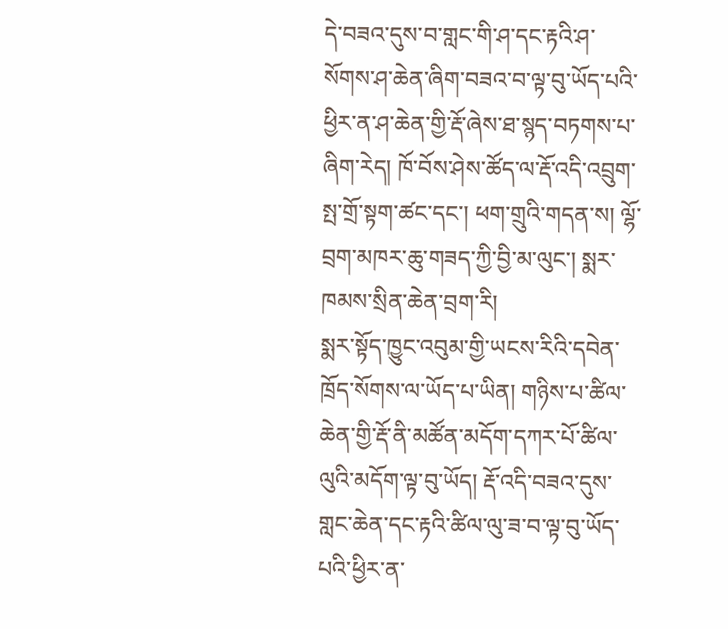དེ་བཟའ་དུས་བ་གླང་གི་ཤ་དང་རྟའི་ཤ་སོགས་ཤ་ཆེན་ཞིག་བཟའ་བ་ལྟ་བུ་ཡོད་པའི་ཕྱིར་ན་ཤ་ཆེན་གྱི་རྡོ་ཞེས་ཐ་སྙད་བཏགས་པ་ཞིག་རེད། ཁོ་བོས་ཤེས་ཚོད་ལ་རྡོ་འདི་འབྲུག་སྤ་གྲོ་སྟག་ཚང་དང་། ཕག་གྲུའི་གདན་ས། ལྷོ་བྲག་མཁར་ཆུ་གཟད་ཀྱི་བྱི་མ་ལུང་། སྨར་ཁམས་སྲིན་ཆེན་བྲག་རི།
སྨར་སྟོད་ཁྱུང་འབུམ་གྱི་ཡངས་རིའི་དབེན་ཁྲོད་སོགས་ལ་ཡོད་པ་ཡིན། གཉིས་པ་ཚིལ་ཆེན་གྱི་རྡོ་ནི་མཚོན་མདོག་དཀར་པོ་ཚིལ་ལུའི་མདོག་ལྟ་བུ་ཡོད། རྡོ་འདི་བཟའ་དུས་གླང་ཆེན་དང་རྟའི་ཚིལ་ལུ་ཟ་བ་ལྟ་བུ་ཡོད་པའི་ཕྱིར་ན་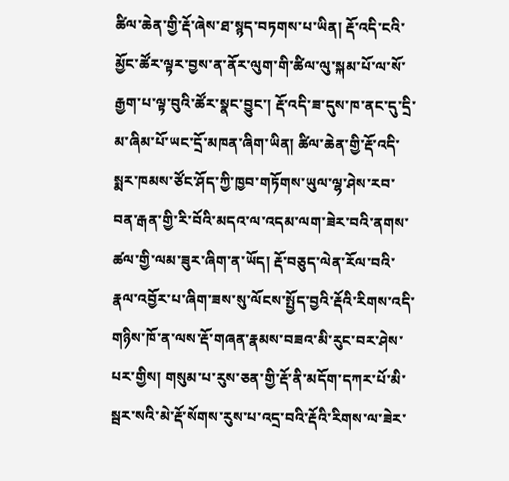ཚིལ་ཆེན་གྱི་རྡོ་ཞེས་ཐ་སྙད་བཏགས་པ་ཡིན། རྡོ་འདི་ངའི་མྱོང་ཚོར་ལྟར་བྱས་ན་ནོར་ལུག་གི་ཚིལ་ལུ་སྐམ་པོ་ལ་སོ་རྒྱག་པ་ལྟ་བུའི་ཚོར་སྣང་བྱུང་། རྡོ་འདི་ཟ་དུས་ཁ་ནང་དུ་དྲི་མ་ཞིམ་པོ་ཡང་དྲོ་མཁན་ཞིག་ཡིན། ཚིལ་ཆེན་གྱི་རྡོ་འདི་སྨར་ཁམས་ཙོང་ཤོད་ཀྱི་ཁྱབ་གཏོགས་ཡུལ་ལྷ་ཤེས་རབ་བན་རྒན་གྱི་རི་བོའི་མདའ་ལ་འདམ་ལག་ཟེར་བའི་ནགས་ཚལ་གྱི་ལམ་ཟུར་ཞིག་ན་ཡོད། རྡོ་བཅུད་ལེན་རོལ་བའི་རྣལ་འབྱོར་པ་ཞིག་ཟས་སུ་ལོངས་སྤྱོད་བྱའི་རྡོའི་རིགས་འདི་གཉིས་ཁོ་ན་ལས་རྡོ་གཞན་རྣམས་བཟའ་མི་རུང་བར་ཤེས་པར་གྱིས། གསུམ་པ་རུས་ཅན་གྱི་རྡོ་ནི་མདོག་དཀར་པོ་མི་སྦར་སའི་མེ་རྡོ་སོགས་རུས་པ་འདྲ་བའི་རྡོའི་རིགས་ལ་ཟེར་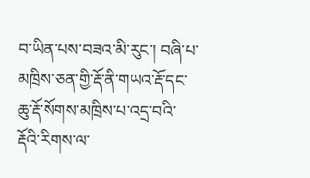བ་ཡིན་པས་བཟའ་མི་རུང་། བཞི་པ་མཁྲིས་ཅན་གྱི་རྡོ་ནི་གཡའ་རྡོ་དང་ཆུ་རྡོ་སོགས་མཁྲིས་པ་འདྲ་བའི་རྡོའི་རིགས་ལ་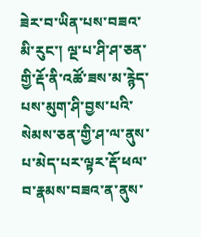ཟེར་བ་ཡིན་པས་བཟའ་མི་རུང་། ལྔ་པ་ཤི་ཤ་ཅན་གྱི་རྡོ་ནི་འཚོ་ཟས་མ་རྙེད་པས་མུག་ཤི་བྱས་པའི་སེམས་ཅན་གྱི་ཤ་ལ་ནུས་པ་མེད་པར་ལྟར་རྡོ་ཕལ་བ་རྣམས་བཟའ་ན་ནུས་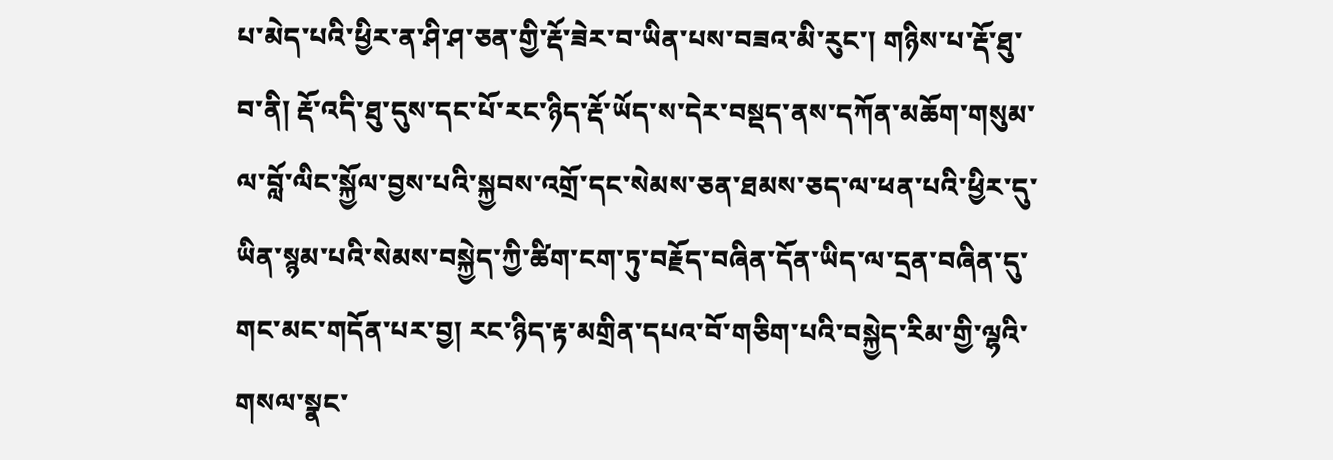པ་མེད་པའི་ཕྱིར་ན་ཤི་ཤ་ཅན་གྱི་རྡོ་ཟེར་བ་ཡིན་པས་བཟའ་མི་རུང་། གཉིས་པ་རྡོ་ཐུ་བ་ནི། རྡོ་འདི་ཐུ་དུས་དང་པོ་རང་ཉིད་རྡོ་ཡོད་ས་དེར་བསྡད་ནས་དཀོན་མཆོག་གསུམ་ལ་བློ་ལིང་སྐྱོལ་བྱས་པའི་སྐྱབས་འགྲོ་དང་སེམས་ཅན་ཐམས་ཅད་ལ་ཕན་པའི་ཕྱིར་དུ་ཡིན་སྙམ་པའི་སེམས་བསྐྱེད་ཀྱི་ཚིག་ངག་ཏུ་བརྗོད་བཞིན་དོན་ཡིད་ལ་དྲན་བཞིན་དུ་གང་མང་གདོན་པར་བྱ། རང་ཉིད་རྟ་མགྲིན་དཔའ་བོ་གཅིག་པའི་བསྐྱེད་རིམ་གྱི་ལྷའི་གསལ་སྣང་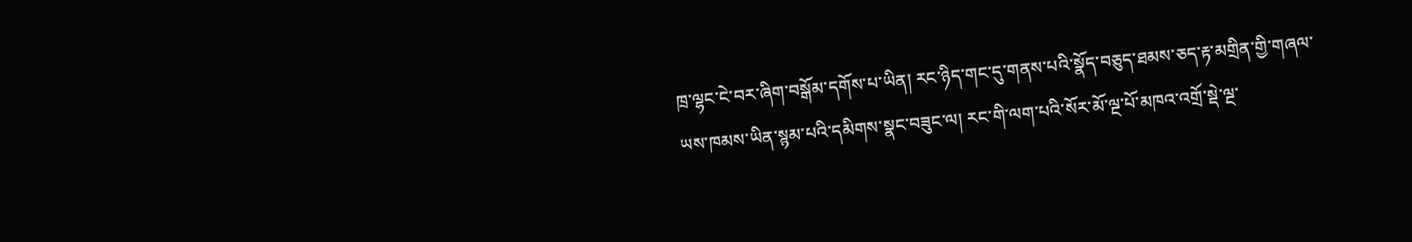ཁྲ་ལྷང་ངེ་བར་ཞིག་བསྒོམ་དགོས་པ་ཡིན། རང་ཉིད་གང་དུ་གནས་པའི་སྣོད་བཅུད་ཐམས་ཅད་རྟ་མགྲིན་གྱི་གཞལ་ཡས་ཁམས་ཡིན་སྙམ་པའི་དམིགས་སྣང་བཟུང་ལ། རང་གི་ལག་པའི་སོར་མོ་ལྔ་པོ་མཁའ་འགྲོ་སྡེ་ལྔ་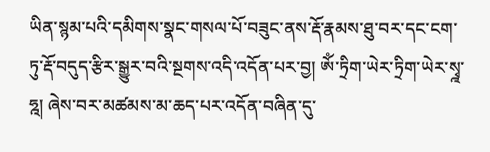ཡིན་སྙམ་པའི་དམིགས་སྣང་གསལ་པོ་བཟུང་ནས་རྡོ་རྣམས་ཐུ་བར་དང་ངག་ཏུ་རྡོ་བདུད་རྩིར་སྒྱུར་བའི་སྔགས་འདི་འདོན་པར་བྱ། ཨོཾ་ཏྲིག་ཡེར་ཏྲིག་ཡེར་སྭྰ་ཧྰ། ཞེས་བར་མཚམས་མ་ཆད་པར་འདོན་བཞིན་དུ་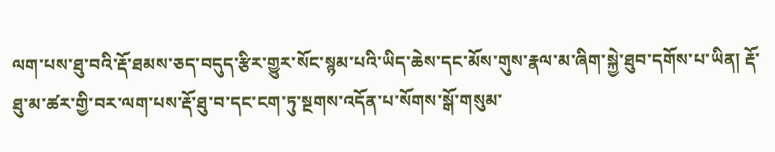ལག་པས་ཐུ་བའི་རྡོ་ཐམས་ཅད་བདུད་རྩིར་གྱུར་སོང་སྙམ་པའི་ཡིད་ཆེས་དང་མོས་གུས་རྣལ་མ་ཞིག་སྐྱེ་ཐུབ་དགོས་པ་ཡིན། རྡོ་ཐུ་མ་ཚར་གྱི་བར་ལག་པས་རྡོ་ཐུ་བ་དང་ངག་ཏུ་སྔགས་འདོན་པ་སོགས་སྒོ་གསུམ་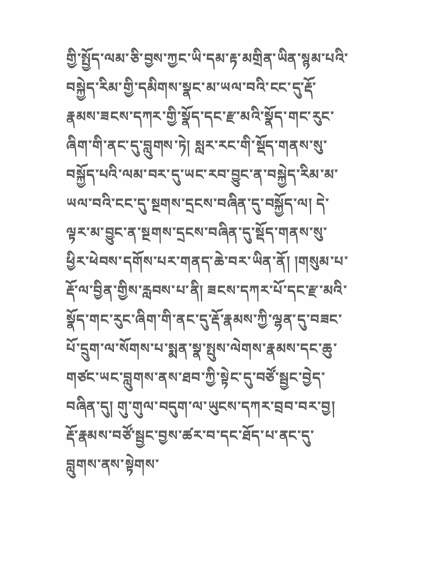གྱི་སྤྱོད་ལམ་ཅི་བྱས་ཀྱང་ཡི་དམ་རྟ་མགྲིན་ཡིན་སྙམ་པའི་བསྐྱེད་རིམ་གྱི་དམིགས་སྣང་མ་ཡལ་བའི་ངང་དུ་རྡོ་རྣམས་ཟངས་དཀར་གྱི་སྣོད་དང་རྫ་མའི་སྣོད་གང་རུང་ཞིག་གི་ནང་དུ་བླུགས་ཏེ། སླར་རང་གི་སྡོད་གནས་སུ་བསྐྱོད་པའི་ལམ་བར་དུ་ཡང་རབ་བྱུང་ན་བསྐྱེད་རིམ་མ་ཡལ་བའི་ངང་དུ་སྔགས་དྲངས་བཞིན་དུ་བསྐྱོད་ལ། དེ་ལྟར་མ་བྱུང་ན་སྔགས་དྲངས་བཞིན་དུ་སྡོད་གནས་སུ་ཕྱིར་ཕེབས་དགོས་པར་གནད་ཆེ་བར་ཡིན་ནོ། །གསུམ་པ་རྡོ་ལ་བྱིན་གྱིས་རླབས་པ་ནི། ཟངས་དཀར་པོ་དང་རྫ་མའི་སྣོད་གང་རུང་ཞིག་གི་ནང་དུ་རྡོ་རྣམས་ཀྱི་ལྷན་དུ་བཟང་པོ་དྲུག་ལ་སོགས་པ་སྨན་སྣ་སྤུས་ལེགས་རྣམས་དང་ཆུ་གཙང་ཡང་བླུགས་ནས་ཐབ་ཀྱི་སྟེང་དུ་བཙོ་སྦྱང་བྱེད་བཞིན་དུ། གུ་གུལ་བདུག་ལ་ཡུངས་དཀར་བྲབ་བར་བྱ། རྡོ་རྣམས་བཙོ་སྦྱང་བྱས་ཚར་བ་དང་ཐོད་པ་ནང་དུ་བླུགས་ནས་སྟེགས་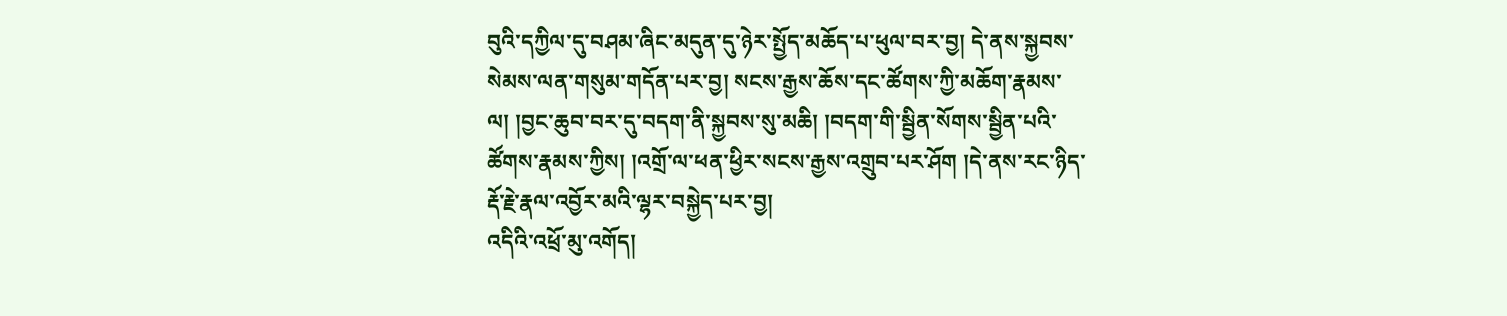བུའི་དཀྱིལ་དུ་བཤམ་ཞིང་མདུན་དུ་ཉེར་སྤྱོད་མཆོད་པ་ཕུལ་བར་བྱ། དེ་ནས་སྐྱབས་སེམས་ལན་གསུམ་གདོན་པར་བྱ། སངས་རྒྱས་ཆོས་དང་ཚོགས་ཀྱི་མཆོག་རྣམས་ལ། །བྱང་ཆུབ་བར་དུ་བདག་ནི་སྐྱབས་སུ་མཆི། །བདག་གི་སྦྱིན་སོགས་སྦྱིན་པའི་ཚོགས་རྣམས་ཀྱིས། །འགྲོ་ལ་ཕན་ཕྱིར་སངས་རྒྱས་འགྲུབ་པར་ཤོག །དེ་ནས་རང་ཉིད་རྡོ་རྗེ་རྣལ་འབྱོར་མའི་ལྷར་བསྐྱེད་པར་བྱ།
འདིའི་འཕྲོ་མུ་འགོད།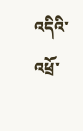འདིའི་འཕྲོ་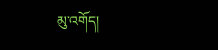མུ་འགོད།